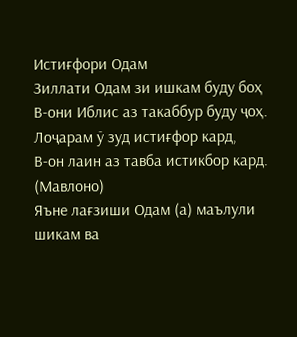Истиғфори Одам
Зиллати Одам зи ишкам буду боҳ
В-они Иблис аз такаббур буду ҷоҳ.
Лоҷарам ӯ зуд истиғфор кард,
В-он лаин аз тавба истикбор кард.
(Мавлоно)
Яъне лағзиши Одам (а) маълули шикам ва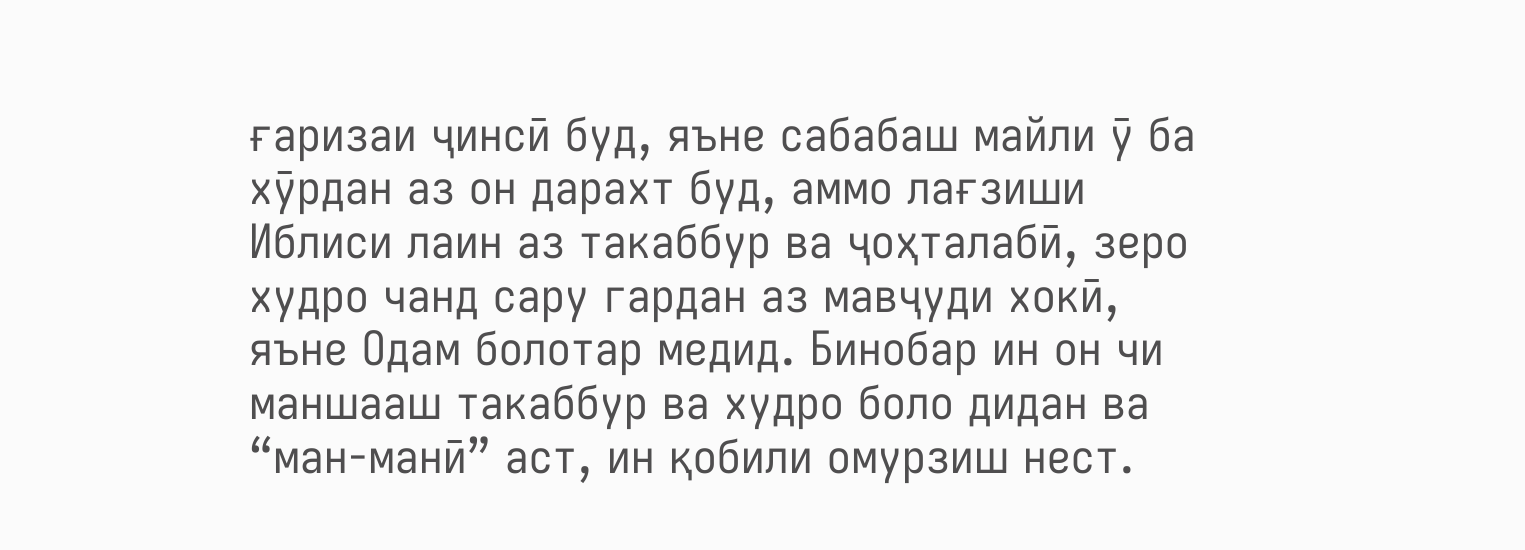ғаризаи ҷинсӣ буд, яъне сабабаш майли ӯ ба хӯрдан аз он дарахт буд, аммо лағзиши Иблиси лаин аз такаббур ва ҷоҳталабӣ, зеро худро чанд сару гардан аз мавҷуди хокӣ, яъне Одам болотар медид. Бинобар ин он чи маншааш такаббур ва худро боло дидан ва “ман-манӣ” аст, ин қобили омурзиш нест.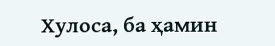Хулоса, ба ҳамин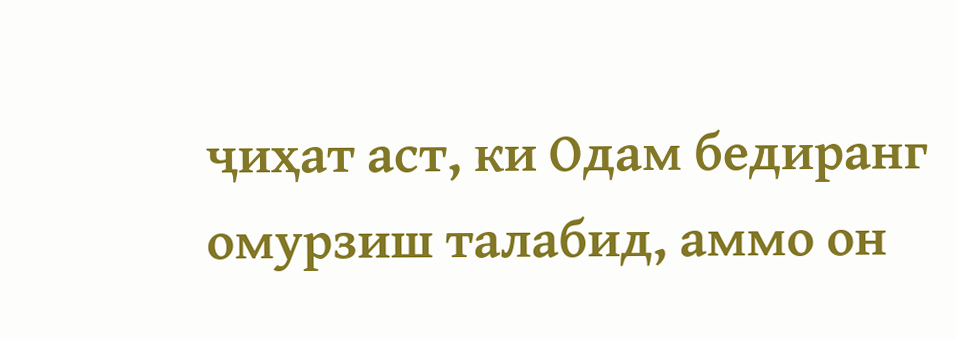ҷиҳат аст, ки Одам бедиранг омурзиш талабид, аммо он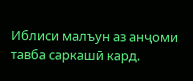Иблиси малъун аз анҷоми тавба саркашӣ кард.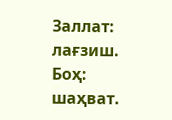Заллат: лағзиш.
Боҳ: шаҳват.